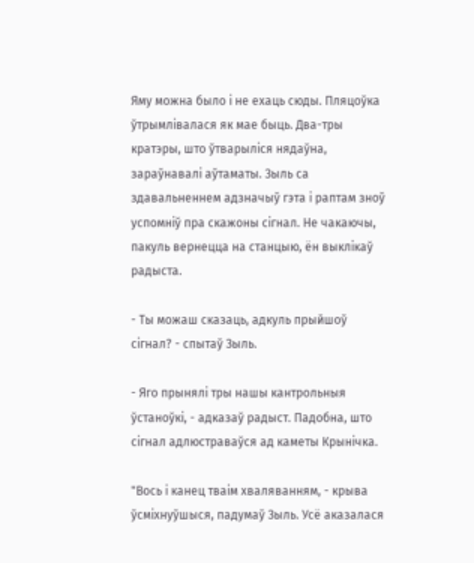Яму можна было i не ехаць сюды. Пляцоўка ўтрымлiвалася як мае быць. Два-тры кратэры, што ўтварылiся нядаўна, зараўнавалi аўтаматы. Зыль са здавальненнем адзначыў гэта i раптам зноў успомнiў пра скажоны сiгнал. Не чакаючы, пакуль вернецца на станцыю, ён выклiкаў радыста.

- Ты можаш сказаць, адкуль прыйшоў сiгнал? - спытаў Зыль.

- Яго прынялi тры нашы кантрольныя ўстаноўкi, - адказаў радыст. Падобна, што сiгнал адлюстраваўся ад каметы Крынiчка.

"Вось i канец тваiм хваляванням, - крыва ўсмiхнуўшыся, падумаў Зыль. Усё аказалася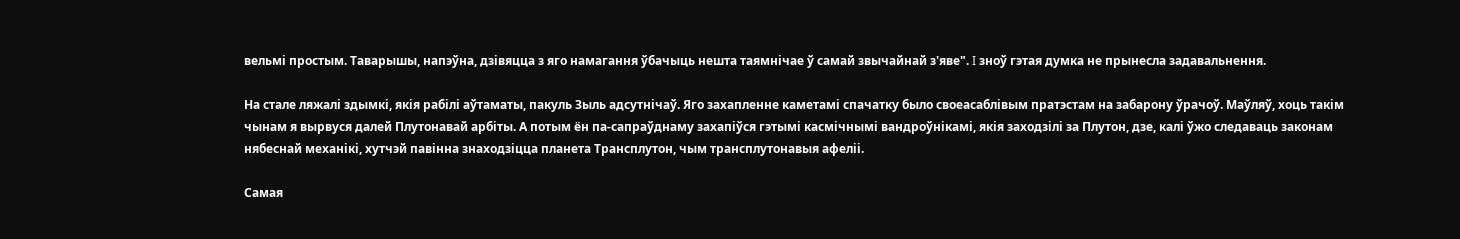вельмi простым. Таварышы, напэўна, дзiвяцца з яго намагання ўбачыць нешта таямнiчае ў самай звычайнай з'яве". I зноў гэтая думка не прынесла задавальнення.

На стале ляжалi здымкi, якiя рабiлi аўтаматы, пакуль Зыль адсутнiчаў. Яго захапленне каметамi спачатку было своеасаблiвым пратэстам на забарону ўрачоў. Маўляў, хоць такiм чынам я вырвуся далей Плутонавай арбiты. А потым ён па-сапраўднаму захапiўся гэтымi касмiчнымi вандроўнiкамi, якiя заходзiлi за Плутон, дзе, калi ўжо следаваць законам нябеснай механiкi, хутчэй павiнна знаходзiцца планета Трансплутон, чым трансплутонавыя афелii.

Самая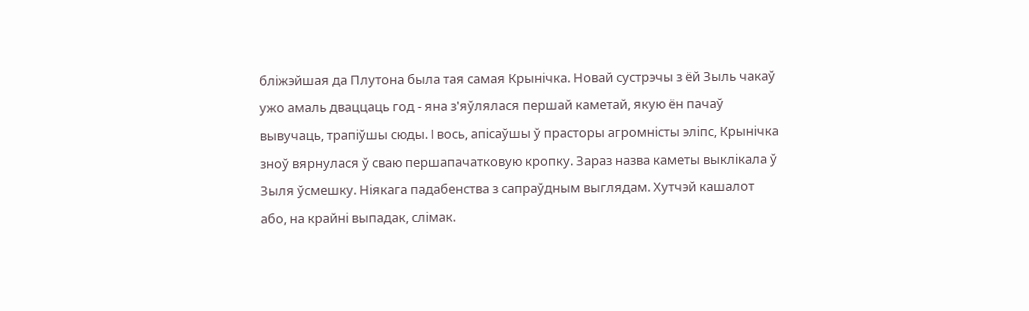блiжэйшая да Плутона была тая самая Крынiчка. Новай сустрэчы з ёй Зыль чакаў ужо амаль дваццаць год - яна з'яўлялася першай каметай, якую ён пачаў вывучаць, трапiўшы сюды. I вось, апiсаўшы ў прасторы агромнiсты элiпс, Крынiчка зноў вярнулася ў сваю першапачатковую кропку. Зараз назва каметы выклiкала ў Зыля ўсмешку. Нiякага падабенства з сапраўдным выглядам. Хутчэй кашалот або, на крайнi выпадак, слiмак.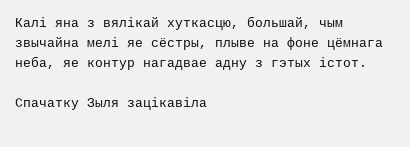Калi яна з вялiкай хуткасцю, большай, чым звычайна мелi яе сёстры, плыве на фоне цёмнага неба, яе контур нагадвае адну з гэтых iстот.

Спачатку Зыля зацiкавiла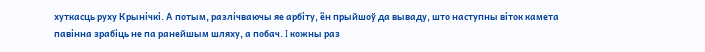хуткасць руху Крынiчкi. А потым, разлiчваючы яе арбiту, ён прыйшоў да вываду, што наступны вiток камета павiнна зрабiць не па ранейшым шляху, а побач. I кожны раз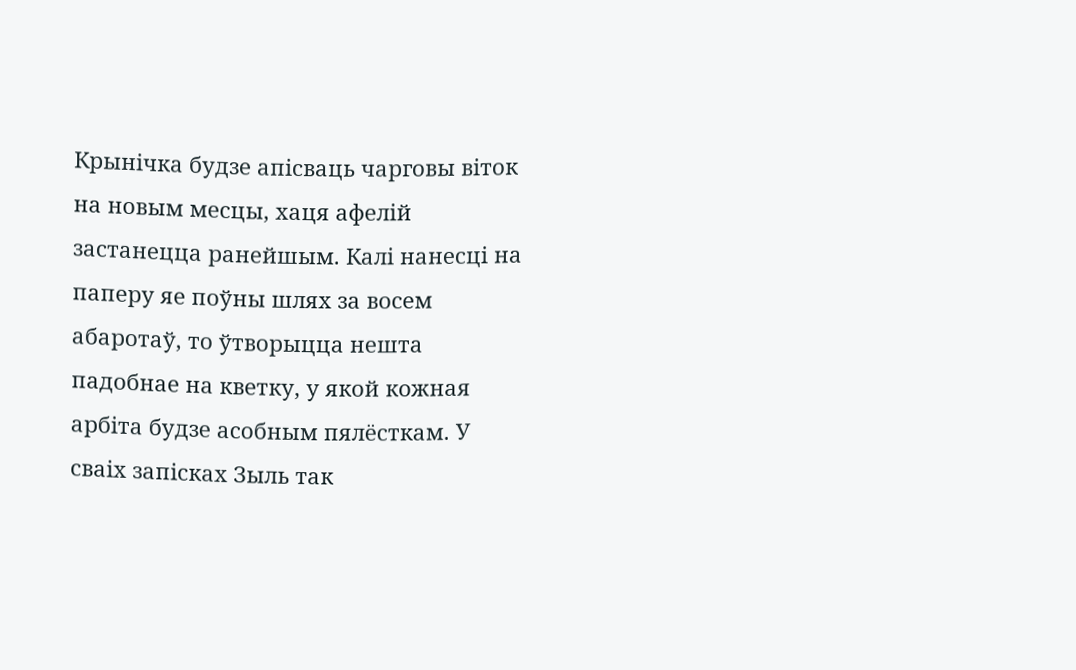Крынiчка будзе апiсваць чарговы вiток на новым месцы, хаця афелiй застанецца ранейшым. Калi нанесцi на паперу яе поўны шлях за восем абаротаў, то ўтворыцца нешта падобнае на кветку, у якой кожная арбiта будзе асобным пялёсткам. У сваiх запiсках Зыль так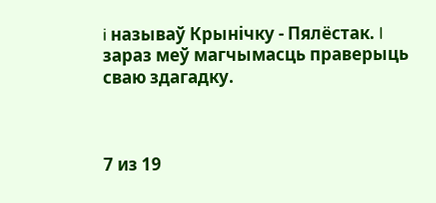i называў Крынiчку - Пялёстак. I зараз меў магчымасць праверыць сваю здагадку.



7 из 19